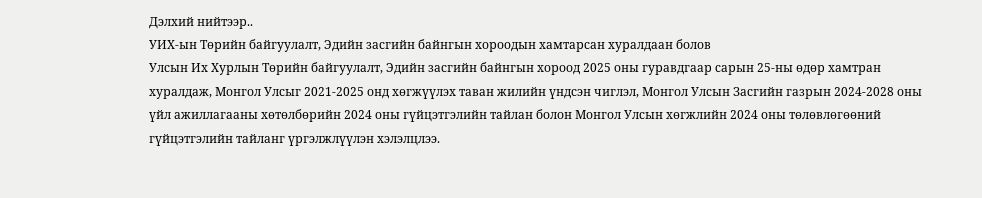Дэлхий нийтээр..
УИХ-ын Төрийн байгуулалт, Эдийн засгийн байнгын хороодын хамтарсан хуралдаан болов
Улсын Их Хурлын Төрийн байгуулалт, Эдийн засгийн байнгын хороод 2025 оны гуравдгаар сарын 25-ны өдөр хамтран хуралдаж, Монгол Улсыг 2021-2025 онд хөгжүүлэх таван жилийн үндсэн чиглэл, Монгол Улсын Засгийн газрын 2024-2028 оны үйл ажиллагааны хөтөлбөрийн 2024 оны гүйцэтгэлийн тайлан болон Монгол Улсын хөгжлийн 2024 оны төлөвлөгөөний гүйцэтгэлийн тайланг үргэлжлүүлэн хэлэлцлээ.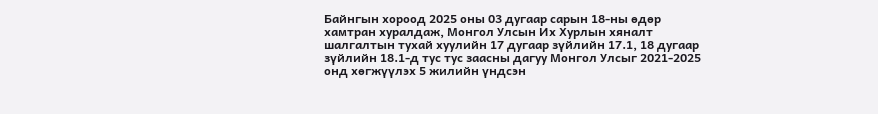Байнгын хороод 2025 оны 03 дугаар сарын 18-ны өдөр хамтран хуралдаж, Монгол Улсын Их Хурлын хяналт шалгалтын тухай хуулийн 17 дугаар зүйлийн 17.1, 18 дугаар зүйлийн 18.1-д тус тус заасны дагуу Монгол Улсыг 2021-2025 онд хөгжүүлэх 5 жилийн үндсэн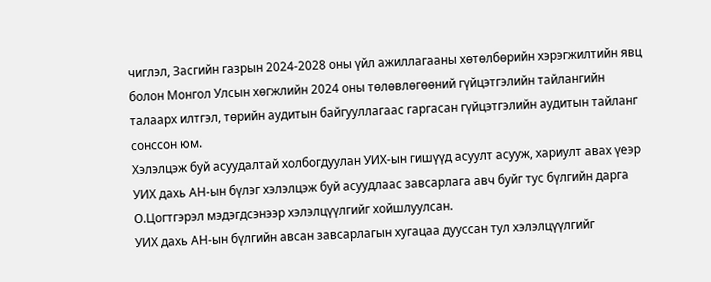чиглэл, Засгийн газрын 2024-2028 оны үйл ажиллагааны хөтөлбөрийн хэрэгжилтийн явц болон Монгол Улсын хөгжлийн 2024 оны төлөвлөгөөний гүйцэтгэлийн тайлангийн талаарх илтгэл, төрийн аудитын байгууллагаас гаргасан гүйцэтгэлийн аудитын тайланг сонссон юм.
Хэлэлцэж буй асуудалтай холбогдуулан УИХ-ын гишүүд асуулт асууж, хариулт авах үеэр УИХ дахь АН-ын бүлэг хэлэлцэж буй асуудлаас завсарлага авч буйг тус бүлгийн дарга О.Цогтгэрэл мэдэгдсэнээр хэлэлцүүлгийг хойшлуулсан.
УИХ дахь АН-ын бүлгийн авсан завсарлагын хугацаа дууссан тул хэлэлцүүлгийг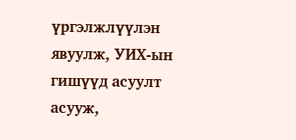үргэлжлүүлэн явуулж, УИХ-ын гишүүд асуулт асууж,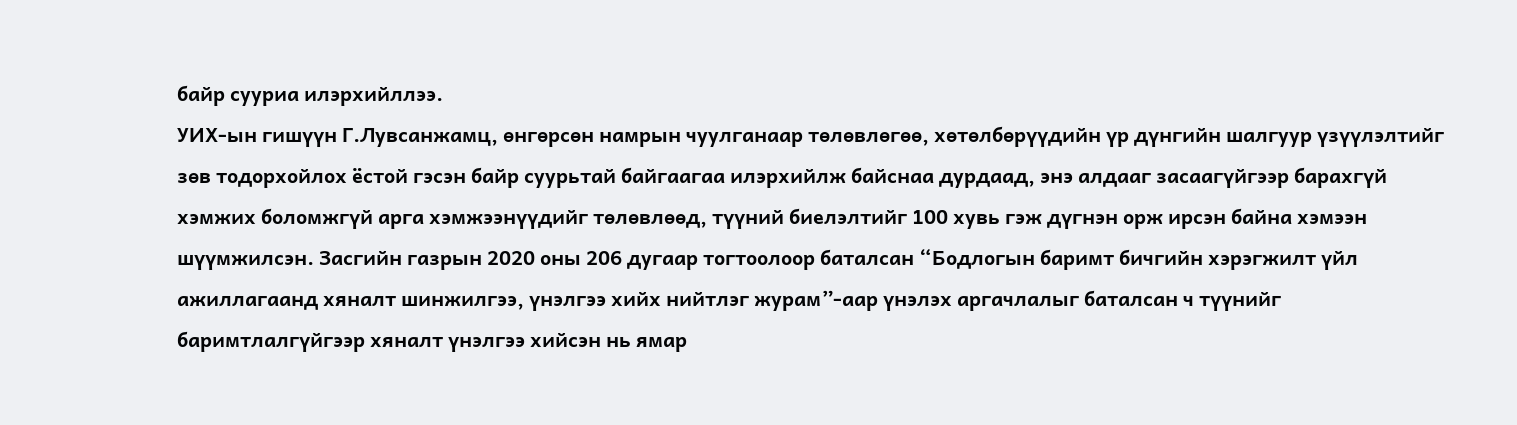байр сууриа илэрхийллээ.
УИХ-ын гишүүн Г.Лувсанжамц, өнгөрсөн намрын чуулганаар төлөвлөгөө, хөтөлбөрүүдийн үр дүнгийн шалгуур үзүүлэлтийг зөв тодорхойлох ёстой гэсэн байр суурьтай байгаагаа илэрхийлж байснаа дурдаад, энэ алдааг засаагүйгээр барахгүй хэмжих боломжгүй арга хэмжээнүүдийг төлөвлөөд, түүний биелэлтийг 100 хувь гэж дүгнэн орж ирсэн байна хэмээн шүүмжилсэн. Засгийн газрын 2020 оны 206 дугаар тогтоолоор баталсан “Бодлогын баримт бичгийн хэрэгжилт үйл ажиллагаанд хяналт шинжилгээ, үнэлгээ хийх нийтлэг журам”-аар үнэлэх аргачлалыг баталсан ч түүнийг баримтлалгүйгээр хяналт үнэлгээ хийсэн нь ямар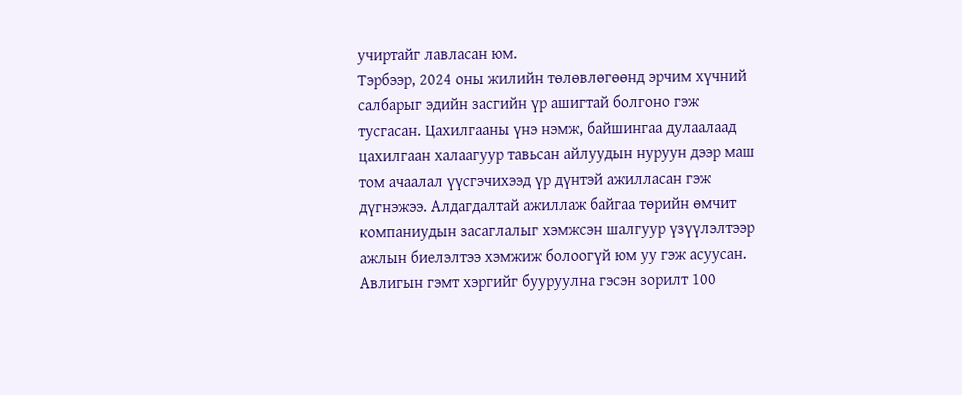учиртайг лавласан юм.
Тэрбээр, 2024 оны жилийн төлөвлөгөөнд эрчим хүчний салбарыг эдийн засгийн үр ашигтай болгоно гэж тусгасан. Цахилгааны үнэ нэмж, байшингаа дулаалаад цахилгаан халаагуур тавьсан айлуудын нуруун дээр маш том ачаалал үүсгэчихээд үр дүнтэй ажилласан гэж дүгнэжээ. Алдагдалтай ажиллаж байгаа төрийн өмчит компаниудын засаглалыг хэмжсэн шалгуур үзүүлэлтээр ажлын биелэлтээ хэмжиж болоогүй юм уу гэж асуусан. Авлигын гэмт хэргийг бууруулна гэсэн зорилт 100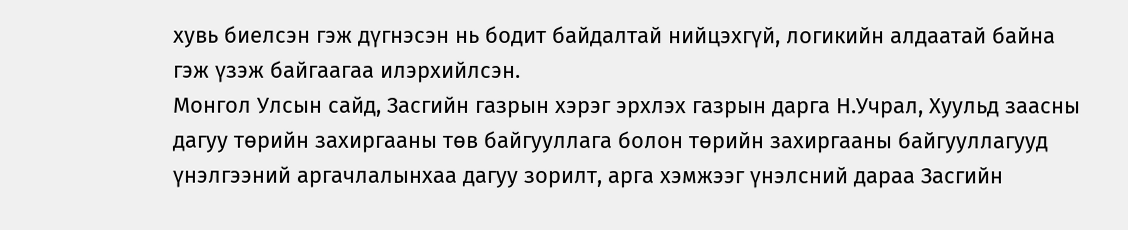хувь биелсэн гэж дүгнэсэн нь бодит байдалтай нийцэхгүй, логикийн алдаатай байна гэж үзэж байгаагаа илэрхийлсэн.
Монгол Улсын сайд, Засгийн газрын хэрэг эрхлэх газрын дарга Н.Учрал, Хуульд заасны дагуу төрийн захиргааны төв байгууллага болон төрийн захиргааны байгууллагууд үнэлгээний аргачлалынхаа дагуу зорилт, арга хэмжээг үнэлсний дараа Засгийн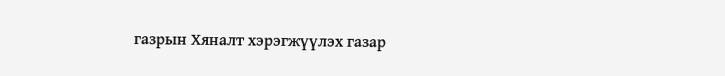газрын Хяналт хэрэгжүүлэх газар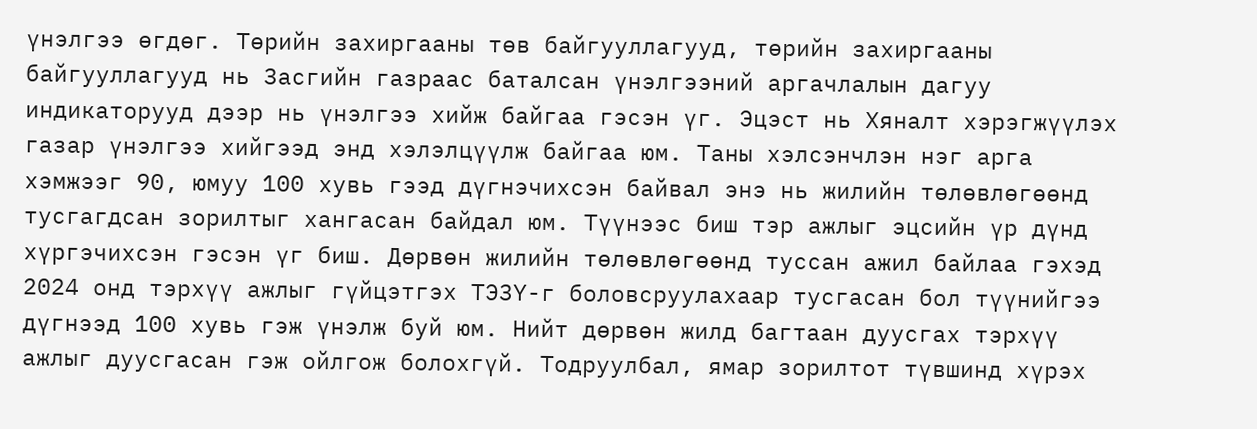үнэлгээ өгдөг. Төрийн захиргааны төв байгууллагууд, төрийн захиргааны байгууллагууд нь Засгийн газраас баталсан үнэлгээний аргачлалын дагуу индикаторууд дээр нь үнэлгээ хийж байгаа гэсэн үг. Эцэст нь Хяналт хэрэгжүүлэх газар үнэлгээ хийгээд энд хэлэлцүүлж байгаа юм. Таны хэлсэнчлэн нэг арга хэмжээг 90, юмуу 100 хувь гээд дүгнэчихсэн байвал энэ нь жилийн төлөвлөгөөнд тусгагдсан зорилтыг хангасан байдал юм. Түүнээс биш тэр ажлыг эцсийн үр дүнд хүргэчихсэн гэсэн үг биш. Дөрвөн жилийн төлөвлөгөөнд туссан ажил байлаа гэхэд 2024 онд тэрхүү ажлыг гүйцэтгэх ТЭЗҮ-г боловсруулахаар тусгасан бол түүнийгээ дүгнээд 100 хувь гэж үнэлж буй юм. Нийт дөрвөн жилд багтаан дуусгах тэрхүү ажлыг дуусгасан гэж ойлгож болохгүй. Тодруулбал, ямар зорилтот түвшинд хүрэх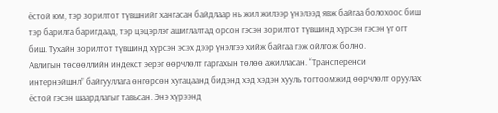ёстой юм, тэр зорилтот түвшнийг хангасан байдлаар нь жил жилээр үнэлээд явж байгаа болохоос биш тэр барилга баригдаад, тэр цэцэрлэг ашиглалтад орсон гэсэн зорилтот түвшинд хүрсэн гэсэн үг огт биш. Тухайн зорилтот түвшинд хүрсэн эсэх дээр үнэлгээ хийж байгаа гэж ойлгож болно.
Авлигын төсөөллийн индекст эерэг өөрчлөлт гаргахын төлөө ажилласан. “Трансперенси интернэйшнл” байгууллага өнгөрсөн хугацаанд бидэнд хэд хэдэн хууль тогтоомжид өөрчлөлт оруулах ёстой гэсэн шаардлагыг тавьсан. Энэ хүрээнд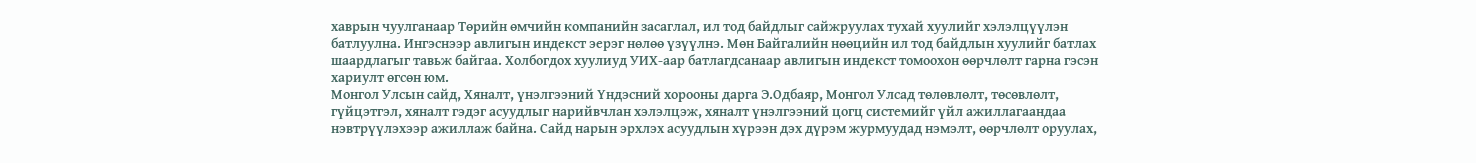хаврын чуулганаар Төрийн өмчийн компанийн засаглал, ил тод байдлыг сайжруулах тухай хуулийг хэлэлцүүлэн батлуулна. Ингэснээр авлигын индекст эерэг нөлөө үзүүлнэ. Мөн Байгалийн нөөцийн ил тод байдлын хуулийг батлах шаардлагыг тавьж байгаа. Холбогдох хуулиуд УИХ-аар батлагдсанаар авлигын индекст томоохон өөрчлөлт гарна гэсэн хариулт өгсөн юм.
Монгол Улсын сайд, Хяналт, үнэлгээний Үндэсний хорооны дарга Э.Одбаяр, Монгол Улсад төлөвлөлт, төсөвлөлт, гүйцэтгэл, хяналт гэдэг асуудлыг нарийвчлан хэлэлцэж, хяналт үнэлгээний цогц системийг үйл ажиллагаандаа нэвтрүүлэхээр ажиллаж байна. Сайд нарын эрхлэх асуудлын хүрээн дэх дүрэм журмуудад нэмэлт, өөрчлөлт оруулах,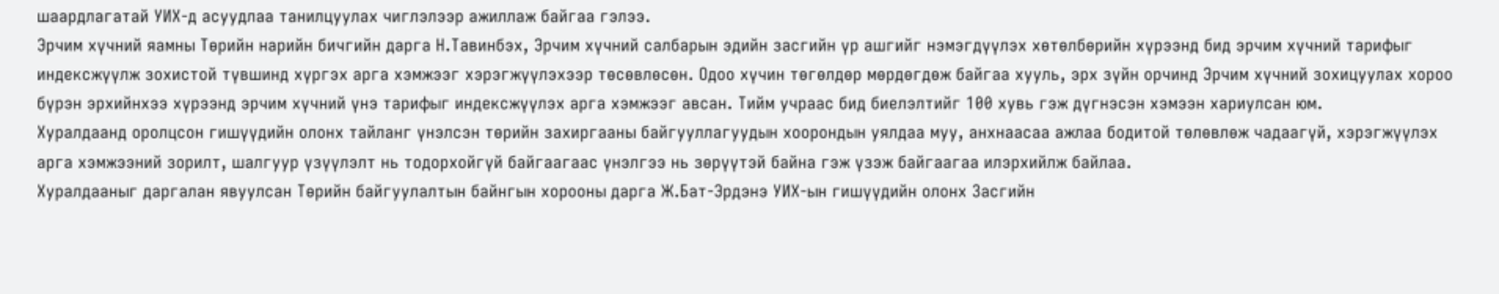шаардлагатай УИХ-д асуудлаа танилцуулах чиглэлээр ажиллаж байгаа гэлээ.
Эрчим хүчний яамны Төрийн нарийн бичгийн дарга Н.Тавинбэх, Эрчим хүчний салбарын эдийн засгийн үр ашгийг нэмэгдүүлэх хөтөлбөрийн хүрээнд бид эрчим хүчний тарифыг индексжүүлж зохистой түвшинд хүргэх арга хэмжээг хэрэгжүүлэхээр төсөвлөсөн. Одоо хүчин төгөлдөр мөрдөгдөж байгаа хууль, эрх зүйн орчинд Эрчим хүчний зохицуулах хороо бүрэн эрхийнхээ хүрээнд эрчим хүчний үнэ тарифыг индексжүүлэх арга хэмжээг авсан. Тийм учраас бид биелэлтийг 100 хувь гэж дүгнэсэн хэмээн хариулсан юм.
Хуралдаанд оролцсон гишүүдийн олонх тайланг үнэлсэн төрийн захиргааны байгууллагуудын хоорондын уялдаа муу, анхнаасаа ажлаа бодитой төлөвлөж чадаагүй, хэрэгжүүлэх арга хэмжээний зорилт, шалгуур үзүүлэлт нь тодорхойгүй байгаагаас үнэлгээ нь зөрүүтэй байна гэж үзэж байгаагаа илэрхийлж байлаа.
Хуралдааныг даргалан явуулсан Төрийн байгуулалтын байнгын хорооны дарга Ж.Бат-Эрдэнэ УИХ-ын гишүүдийн олонх Засгийн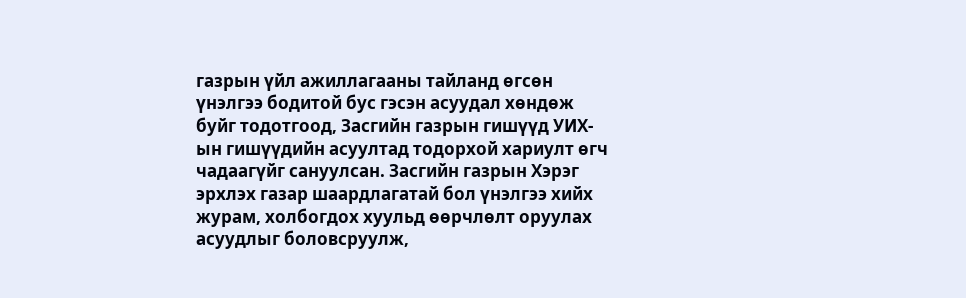газрын үйл ажиллагааны тайланд өгсөн үнэлгээ бодитой бус гэсэн асуудал хөндөж буйг тодотгоод, Засгийн газрын гишүүд УИХ-ын гишүүдийн асуултад тодорхой хариулт өгч чадаагүйг сануулсан. Засгийн газрын Хэрэг эрхлэх газар шаардлагатай бол үнэлгээ хийх журам, холбогдох хуульд өөрчлөлт оруулах асуудлыг боловсруулж,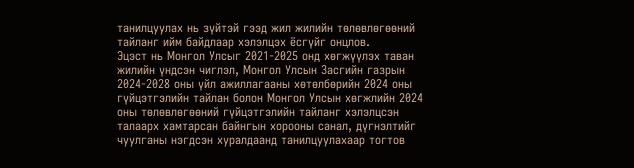танилцуулах нь зүйтэй гээд жил жилийн төлөвлөгөөний тайланг ийм байдлаар хэлэлцэх ёсгүйг онцлов.
Эцэст нь Монгол Улсыг 2021-2025 онд хөгжүүлэх таван жилийн үндсэн чиглэл, Монгол Улсын Засгийн газрын 2024-2028 оны үйл ажиллагааны хөтөлбөрийн 2024 оны гүйцэтгэлийн тайлан болон Монгол Улсын хөгжлийн 2024 оны төлөвлөгөөний гүйцэтгэлийн тайланг хэлэлцсэн талаарх хамтарсан байнгын хорооны санал, дүгнэлтийг чуулганы нэгдсэн хуралдаанд танилцуулахаар тогтов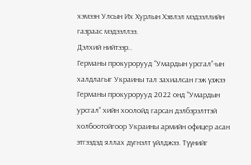хэмээн Улсын Их Хурлын Хэвлэл мэдээллийн газраас мэдээллээ.
Дэлхий нийтээр..
Германы прокурорууд “Умардын урсгал”-ын халдлагыг Украины тал захиалсан гэж үзжээ
Германы прокурорууд 2022 онд “Умардын урсгал” хийн хоолойд гарсан дэлбэрэлттэй холбоотойгоор Украины армийн офицер асан этгээдэд яллах дүгнэлт үйлджээ. Түүнийг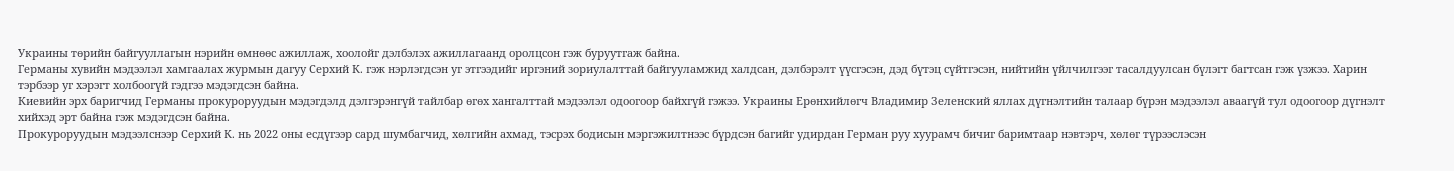Украины төрийн байгууллагын нэрийн өмнөөс ажиллаж, хоолойг дэлбэлэх ажиллагаанд оролцсон гэж буруутгаж байна.
Германы хувийн мэдээлэл хамгаалах журмын дагуу Серхий К. гэж нэрлэгдсэн уг этгээдийг иргэний зориулалттай байгууламжид халдсан, дэлбэрэлт үүсгэсэн, дэд бүтэц сүйтгэсэн, нийтийн үйлчилгээг тасалдуулсан бүлэгт багтсан гэж үзжээ. Харин тэрбээр уг хэрэгт холбоогүй гэдгээ мэдэгдсэн байна.
Киевийн эрх баригчид Германы прокуроруудын мэдэгдэлд дэлгэрэнгүй тайлбар өгөх хангалттай мэдээлэл одоогоор байхгүй гэжээ. Украины Ерөнхийлөгч Владимир Зеленский яллах дүгнэлтийн талаар бүрэн мэдээлэл аваагүй тул одоогоор дүгнэлт хийхэд эрт байна гэж мэдэгдсэн байна.
Прокуроруудын мэдээлснээр Серхий К. нь 2022 оны есдүгээр сард шумбагчид, хөлгийн ахмад, тэсрэх бодисын мэргэжилтнээс бүрдсэн багийг удирдан Герман руу хуурамч бичиг баримтаар нэвтэрч, хөлөг түрээслэсэн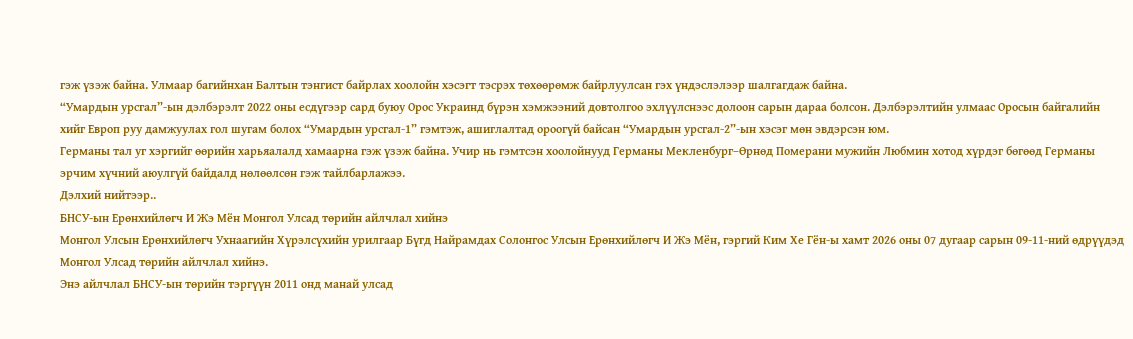гэж үзэж байна. Улмаар багийнхан Балтын тэнгист байрлах хоолойн хэсэгт тэсрэх төхөөрөмж байрлуулсан гэх үндэслэлээр шалгагдаж байна.
“Умардын урсгал”-ын дэлбэрэлт 2022 оны есдүгээр сард буюу Орос Украинд бүрэн хэмжээний довтолгоо эхлүүлснээс долоон сарын дараа болсон. Дэлбэрэлтийн улмаас Оросын байгалийн хийг Европ руу дамжуулах гол шугам болох “Умардын урсгал-1” гэмтэж, ашиглалтад ороогүй байсан “Умардын урсгал-2”-ын хэсэг мөн эвдэрсэн юм.
Германы тал уг хэргийг өөрийн харьяалалд хамаарна гэж үзэж байна. Учир нь гэмтсэн хоолойнууд Германы Мекленбург–Өрнөд Померани мужийн Любмин хотод хүрдэг бөгөөд Германы эрчим хүчний аюулгүй байдалд нөлөөлсөн гэж тайлбарлажээ.
Дэлхий нийтээр..
БНСУ-ын Ерөнхийлөгч И Жэ Мён Монгол Улсад төрийн айлчлал хийнэ
Монгол Улсын Ерөнхийлөгч Ухнаагийн Хүрэлсүхийн урилгаар Бүгд Найрамдах Солонгос Улсын Ерөнхийлөгч И Жэ Мён, гэргий Ким Хе Гён-ы хамт 2026 оны 07 дугаар сарын 09-11-ний өдрүүдэд Монгол Улсад төрийн айлчлал хийнэ.
Энэ айлчлал БНСУ-ын төрийн тэргүүн 2011 онд манай улсад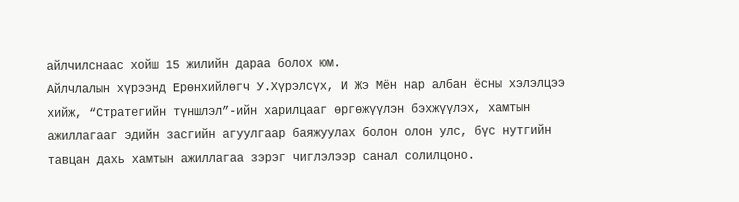айлчилснаас хойш 15 жилийн дараа болох юм.
Айлчлалын хүрээнд Ерөнхийлөгч У.Хүрэлсүх, И Жэ Мён нар албан ёсны хэлэлцээ хийж, “Стратегийн түншлэл”-ийн харилцааг өргөжүүлэн бэхжүүлэх, хамтын ажиллагааг эдийн засгийн агуулгаар баяжуулах болон олон улс, бүс нутгийн тавцан дахь хамтын ажиллагаа зэрэг чиглэлээр санал солилцоно.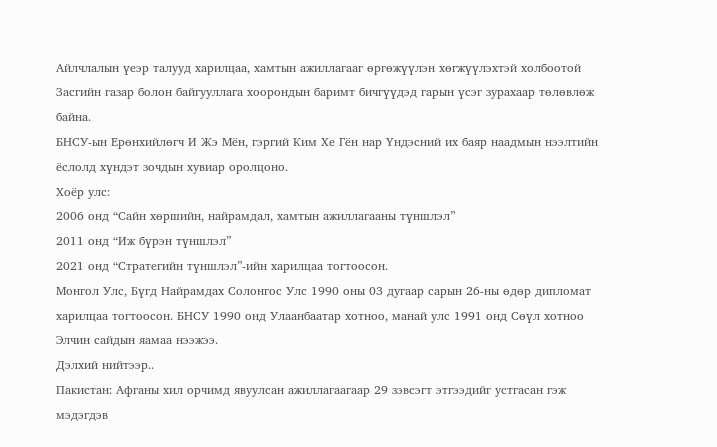Айлчлалын үеэр талууд харилцаа, хамтын ажиллагааг өргөжүүлэн хөгжүүлэхтэй холбоотой Засгийн газар болон байгууллага хоорондын баримт бичгүүдэд гарын үсэг зурахаар төлөвлөж байна.
БНСУ-ын Ерөнхийлөгч И Жэ Мён, гэргий Ким Хе Гён нар Үндэсний их баяр наадмын нээлтийн ёслолд хүндэт зочдын хувиар оролцоно.
Хоёр улс:
2006 онд “Сайн хөршийн, найрамдал, хамтын ажиллагааны түншлэл”
2011 онд “Иж бүрэн түншлэл”
2021 онд “Стратегийн түншлэл”-ийн харилцаа тогтоосон.
Монгол Улс, Бүгд Найрамдах Солонгос Улс 1990 оны 03 дугаар сарын 26-ны өдөр дипломат харилцаа тогтоосон. БНСУ 1990 онд Улаанбаатар хотноо, манай улс 1991 онд Сөүл хотноо Элчин сайдын яамаа нээжээ.
Дэлхий нийтээр..
Пакистан: Афганы хил орчимд явуулсан ажиллагаагаар 29 зэвсэгт этгээдийг устгасан гэж мэдэгдэв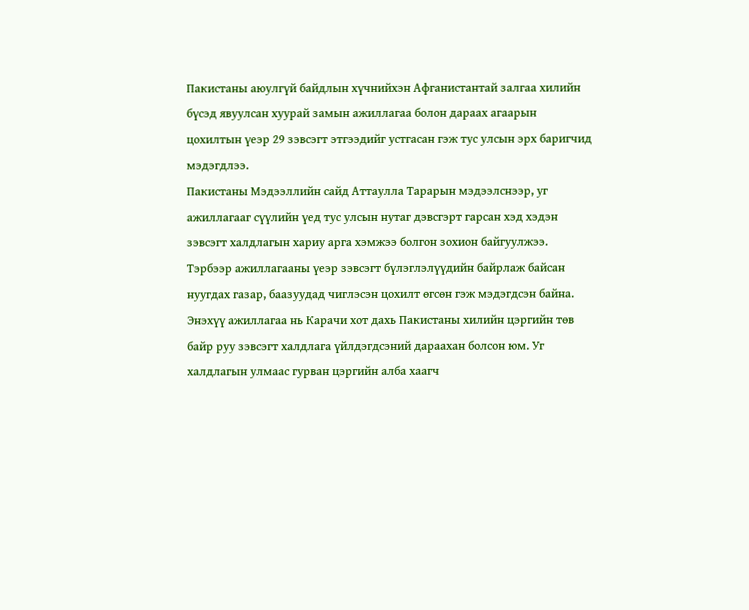Пакистаны аюулгүй байдлын хүчнийхэн Афганистантай залгаа хилийн бүсэд явуулсан хуурай замын ажиллагаа болон дараах агаарын цохилтын үеэр 29 зэвсэгт этгээдийг устгасан гэж тус улсын эрх баригчид мэдэгдлээ.
Пакистаны Мэдээллийн сайд Аттаулла Тарарын мэдээлснээр, уг ажиллагааг сүүлийн үед тус улсын нутаг дэвсгэрт гарсан хэд хэдэн зэвсэгт халдлагын хариу арга хэмжээ болгон зохион байгуулжээ. Тэрбээр ажиллагааны үеэр зэвсэгт бүлэглэлүүдийн байрлаж байсан нуугдах газар, баазуудад чиглэсэн цохилт өгсөн гэж мэдэгдсэн байна.
Энэхүү ажиллагаа нь Карачи хот дахь Пакистаны хилийн цэргийн төв байр руу зэвсэгт халдлага үйлдэгдсэний дараахан болсон юм. Уг халдлагын улмаас гурван цэргийн алба хаагч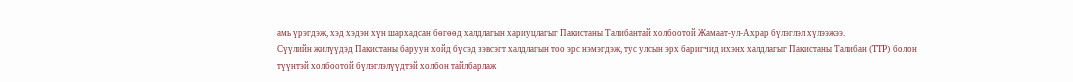амь үрэгдэж, хэд хэдэн хүн шархадсан бөгөөд халдлагын хариуцлагыг Пакистаны Талибантай холбоотой Жамаат-ул-Ахрар бүлэглэл хүлээжээ.
Сүүлийн жилүүдэд Пакистаны баруун хойд бүсэд зэвсэгт халдлагын тоо эрс нэмэгдэж, тус улсын эрх баригчид ихэнх халдлагыг Пакистаны Талибан (TTP) болон түүнтэй холбоотой бүлэглэлүүдтэй холбон тайлбарлаж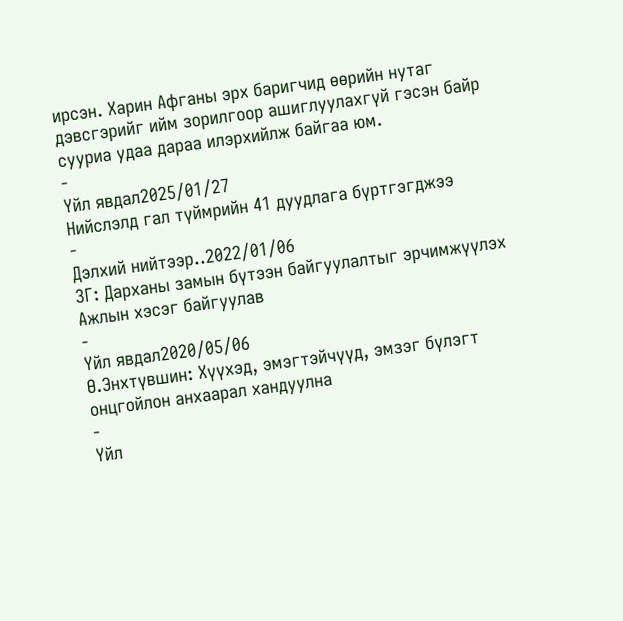ирсэн. Харин Афганы эрх баригчид өөрийн нутаг дэвсгэрийг ийм зорилгоор ашиглуулахгүй гэсэн байр сууриа удаа дараа илэрхийлж байгаа юм.
-
Үйл явдал2025/01/27
Нийслэлд гал түймрийн 41 дуудлага бүртгэгджээ
-
Дэлхий нийтээр..2022/01/06
ЗГ: Дарханы замын бүтээн байгуулалтыг эрчимжүүлэх Ажлын хэсэг байгуулав
-
Үйл явдал2020/05/06
Ө.Энхтүвшин: Хүүхэд, эмэгтэйчүүд, эмзэг бүлэгт онцгойлон анхаарал хандуулна
-
Үйл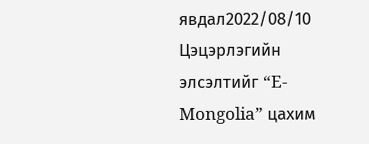явдал2022/08/10
Цэцэрлэгийн элсэлтийг “E-Mongolia” цахим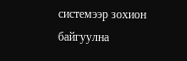системээр зохион байгуулна